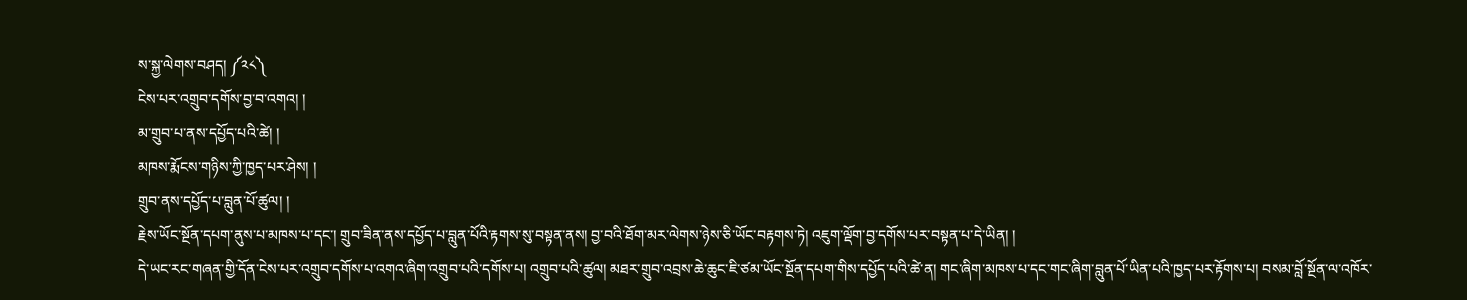ས་སྐྱ་ལེགས་བཤད། ༼༢༨༽
ངེས་པར་འགྲུབ་དགོས་བྱ་བ་འགའ། །
མ་གྲུབ་པ་ནས་དཔྱོད་པའི་ཚེ། །
མཁས་རྨོངས་གཉིས་ཀྱི་ཁྱད་པར་ཤེས། །
གྲུབ་ནས་དཔྱོད་པ་བླུན་པོ་ཚུལ། །
རྗེས་ཡོང་སྔོན་དཔག་ནུས་པ་མཁས་པ་དང་། གྲུབ་ཟིན་ནས་དཔྱོད་པ་བླུན་པོའི་རྟགས་སུ་བསྟན་ནས། བྱ་བའི་ཐོག་མར་ལེགས་ཉེས་ཅི་ཡོང་བརྟགས་ཏེ། འཇུག་ལྡོག་བྱ་དགོས་པར་བསྟན་པ་དེ་ཡིན། །
དེ་ཡང་རང་གཞན་གྱི་དོན་ངེས་པར་འགྲུབ་དགོས་པ་འགའ་ཞིག་འགྲུབ་པའི་དགོས་པ། འགྲུབ་པའི་ཚུལ། མཐར་གྲུབ་འབྲས་ཆེ་ཆུང་ཇི་ཙམ་ཡོང་སྔོན་དཔག་གིས་དཔྱོད་པའི་ཚེ་ན། གང་ཞིག་མཁས་པ་དང་གང་ཞིག་བླུན་པོ་ཡིན་པའི་ཁྱད་པར་རྟོགས་པ། བསམ་བློ་སྔོན་ལ་འཁོར་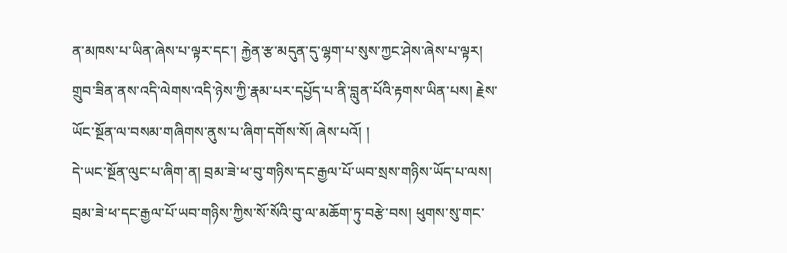ན་མཁས་པ་ཡིན་ཞེས་པ་ལྟར་དང་། རྐྱེན་རྩ་མདུན་དུ་ལྷག་པ་སུས་ཀྱང་ཤེས་ཞེས་པ་ལྟར། གྲུབ་ཟིན་ནས་འདི་ལེགས་འདི་ཉེས་ཀྱི་རྣམ་པར་དཔྱོད་པ་ནི་བླུན་པོའི་རྟགས་ཡིན་པས། རྗེས་ཡོང་སྔོན་ལ་བསམ་གཞིགས་ནུས་པ་ཞིག་དགོས་སོ། ཞེས་པའོ། །
དེ་ཡང་སྔོན་ལུང་པ་ཞིག་ན། བྲམ་ཟེ་ཕ་བུ་གཉིས་དང་རྒྱལ་པོ་ཡབ་སྲས་གཉིས་ཡོད་པ་ལས། བྲམ་ཟེ་ཕ་དང་རྒྱལ་པོ་ཡབ་གཉིས་ཀྱིས་སོ་སོའི་བུ་ལ་མཆོག་ཏུ་བརྩེ་བས། ཕུགས་སུ་གང་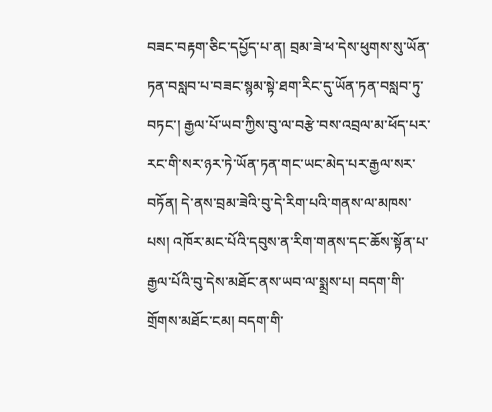བཟང་བརྟག་ཅིང་དཔྱོད་པ་ན། བྲམ་ཟེ་ཕ་དེས་ཕུགས་སུ་ཡོན་ཏན་བསླབ་པ་བཟང་སྙམ་སྟེ་ཐག་རིང་དུ་ཡོན་ཏན་བསླབ་ཏུ་བཏང་། རྒྱལ་པོ་ཡབ་ཀྱིས་བུ་ལ་བརྩེ་བས་འབྲལ་མ་ཕོད་པར་རང་གི་སར་ཉར་ཏེ་ཡོན་ཏན་གང་ཡང་མེད་པར་རྒྱལ་སར་བཏོན། དེ་ནས་བྲམ་ཟེའི་བུ་དེ་རིག་པའི་གནས་ལ་མཁས་པས། འཁོར་མང་པོའི་དབུས་ན་རིག་གནས་དང་ཆོས་སྟོན་པ་རྒྱལ་པོའི་བུ་དེས་མཐོང་ནས་ཡབ་ལ་སྨྲས་པ། བདག་གི་གྲོགས་མཐོང་ངམ། བདག་གི་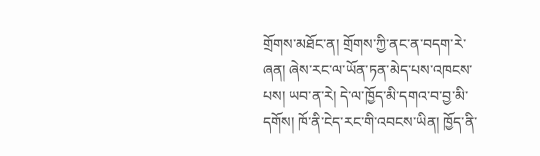གྲོགས་མཐོང་ན། གྲོགས་ཀྱི་ནང་ན་བདག་རེ་ཞན། ཞེས་རང་ལ་ཡོན་ཏན་མེད་པས་འཁངས་པས། ཡབ་ན་རེ། དེ་ལ་ཁྱོད་མི་དགའ་བ་བྱ་མི་དགོས། ཁོ་ནི་ངེད་རང་གི་འབངས་ཡིན། ཁྱོད་ནི་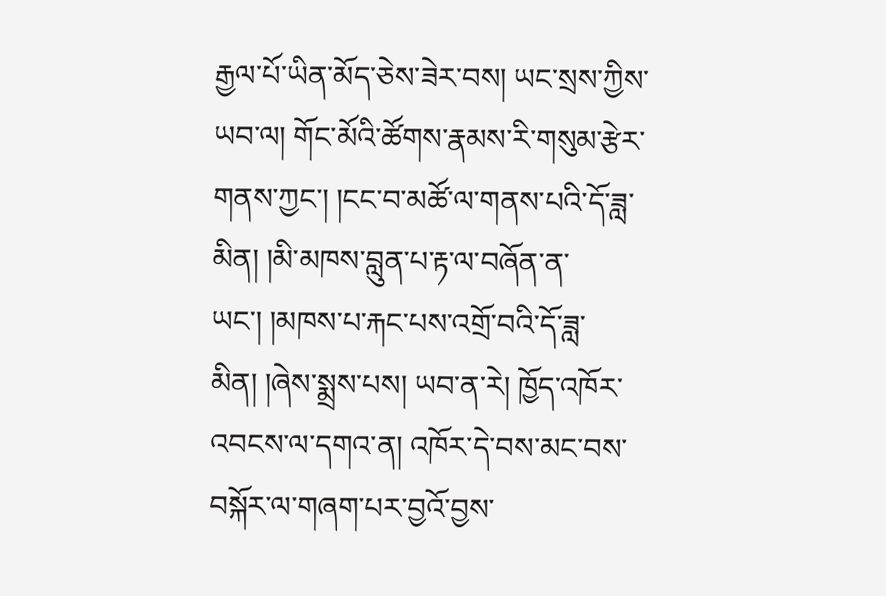རྒྱལ་པོ་ཡིན་མོད་ཅེས་ཟེར་བས། ཡང་སྲས་ཀྱིས་ཡབ་ལ། གོང་མོའི་ཚོགས་རྣམས་རི་གསུམ་རྩེར་གནས་ཀྱང་། །ངང་བ་མཚོ་ལ་གནས་པའི་དོ་ཟླ་མིན། །མི་མཁས་བླུན་པ་རྟ་ལ་བཞོན་ན་ཡང་། །མཁས་པ་རྐང་པས་འགྲོ་བའི་དོ་ཟླ་མིན། །ཞེས་སྨྲས་པས། ཡབ་ན་རེ། ཁྱོད་འཁོར་འབངས་ལ་དགའ་ན། འཁོར་དེ་བས་མང་བས་བསྐོར་ལ་གཞག་པར་བྱའོ་བྱས་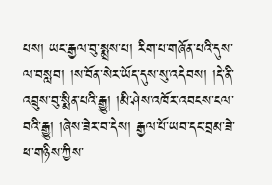པས། ཡང་རྒྱལ་བུ་སྨྲས་པ། རིག་པ་གཞོན་པའི་དུས་ལ་བསླབ། །ས་བོན་སེར་ཡོད་དུས་སུ་འདེབས། །དེ་ནི་འབྲུས་བུ་སྨིན་པའི་རྒྱུ། །མི་ཤེས་འཁོར་འབངས་ངལ་བའི་རྒྱུ། །ཞེས་ཟེར་བ་དེས། རྒྱལ་པོ་ཡབ་དང་བྲམ་ཟེ་ཕ་གཉིས་ཀྱིས་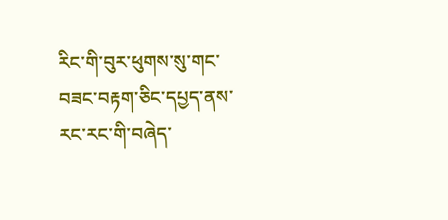རིང་གི་བུར་ཕུགས་སུ་གང་བཟང་བརྟག་ཅིང་དཔྱད་ནས་རང་རང་གི་བཞེད་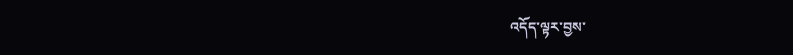འདོད་ལྟར་བྱས་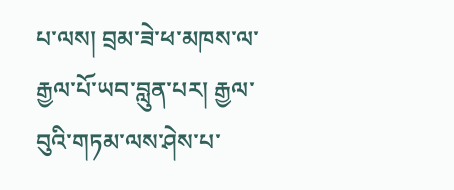པ་ལས། བྲམ་ཟེ་ཕ་མཁས་ལ་རྒྱལ་པོ་ཡབ་བླུན་པར། རྒྱལ་བུའི་གཏམ་ལས་ཤེས་པ་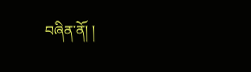བཞིན་ནོ། །